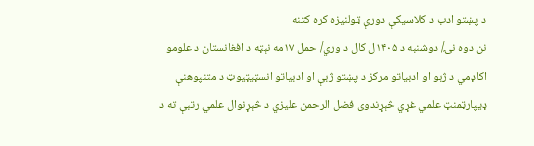د پښتو ادب د کلاسيکې دورې ټولنيزه کره کتنه
نن دوه نۍ/ دوشنبه د ۱۴۰۵ل کال د وري/ حمل ۱۷مه نېټه د افغانستان د علومو اکاډمي د ژبو او ادبیاتو مرکز د پښتو ژبې او ادبياتو انسټیټیوټ د متنپوهنې ډيپارټمنټ علمي غړي څېړندوی فضل الرحمن عليزي د څېړنوال علمي رتبې ته د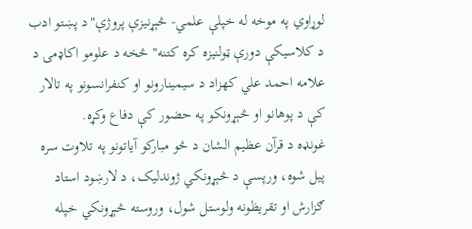لوړاوي په موخه له خپلې علمي- څېړنیزې پروژې"د پښتو ادب د کلاسيکې دورې ټولنيزه کره کتنه" څخه د علومو اکاډمۍ د علامه احمد علي کهزاد د سیمینارونو او کنفرانسونو په تالار کې د پوهانو او څېړونکو په حضور کې دفاع وکړه.
غونډه د قرآن عظیم الشان د څو مبارکو آیاتونو په تلاوت سره پیل شوه، ورپسې د څېړونکي ژوندلیک، د لارښود استاد ګزارش او تقریظونه ولوستل شول، وروسته څېړونکي خپله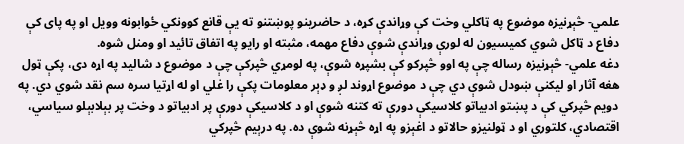علمي- څېړنیزه موضوع په ټاکلي وخت کې وړاندې کړه، د حاضرینو پوښتنو ته یې قانع کوونکي ځوابونه وویل او په پای کې دفاع د ټاکل شوي کمیسیون له لورې وړاندې شوې دفاع مهمه، مثبته او رایو په اتفاق تائيد او ومنل شوه.
دغه علمي- څېړنیزه رساله چې په اوو څپرکو کې بشپړه شوې، په لومړي څپرکې چې د موضوع د شاليد په اړه دی، پکې ټول هغه آثار او ليکنې ښودل شوې دي چې د موضوع اړوند لږ و ډېر معلومات پکې را غلي او له اړتيا سره سم نقد شوي دي. په دويم څپرکي کې د پښتو ادبياتو کلاسيکې دورې ته کتنه شوې او د کلاسيکې دورې پر ادبياتو د وخت پر بېلابېلو سياسي، اقتصادي، کلتوري او د ټولنيزو حالاتو د اغېزو په اړه څېړنه شوې ده. په درېيم څپرکي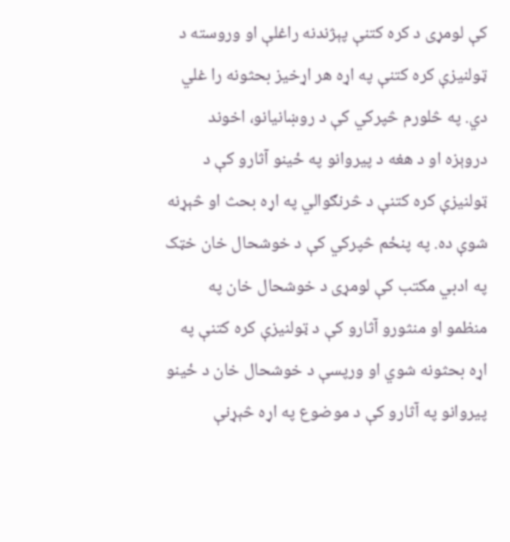کې لومړی د کره کتنې پېژندنه راغلې او وروسته د ټولنيزې کره کتنې په اړه هر اړخيز بحثونه را غلي دي. په څلورم څپرکي کې د روښانيانو، اخوند دروېزه او د هغه د پيروانو په ځينو آثارو کې د ټولنيزې کره کتنې د څرنګوالي په اړه بحث او څېړنه شوې ده. په پنځم څپرکي کې د خوشحال خان خټک په ادبي مکتب کې لومړی د خوشحال خان په منظمو او منثورو آثارو کې د ټولنيزې کره کتنې په اړه بحثونه شوي او ورپسې د خوشحال خان د ځينو پيروانو په آثارو کې د موضوع په اړه څېړنې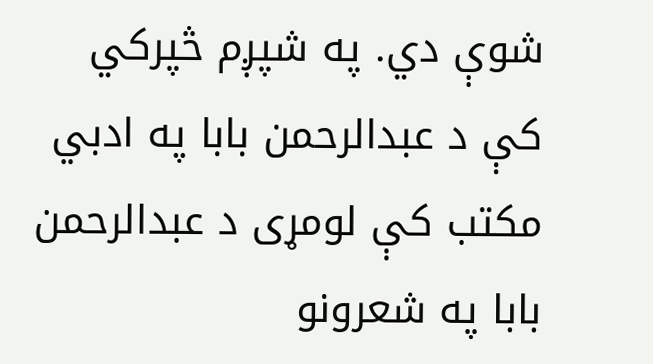شوې دي. په شپږم څپرکي کې د عبدالرحمن بابا په ادبي مکتب کې لومړی د عبدالرحمن بابا په شعرونو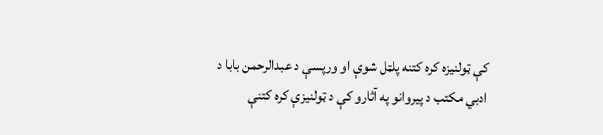کې ټولنيزه کره کتنه پلټل شوې او ورپسې د عبدالرحمن بابا د ادبي مکتب د پيروانو په آثارو کې د ټولنيزې کره کتنې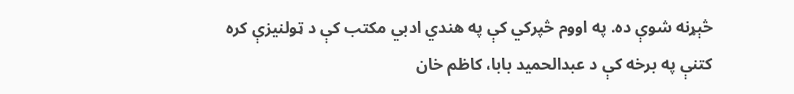څېړنه شوې ده. په اووم څپرکي کې په هندي ادبي مکتب کې د ټولنيزې کره کتنې په برخه کې د عبدالحميد بابا، کاظم خان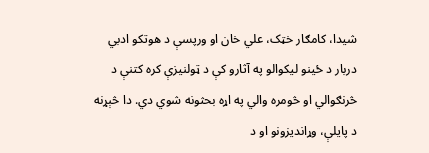شيدا، کامګار خټک، علي خان او ورپسې د هوتکو ادبي دربار د ځينو ليکوالو په آثارو کې د ټولنيزې کره کتنې د څرنګوالي او څومره والي په اړه بحثونه شوي دي. دا څېړنه د پايلې، وړانديزونو او د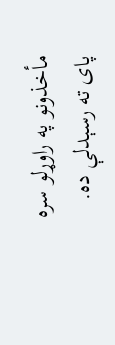مأخذونو په راوړلو سره پای ته رسېدلې ده.